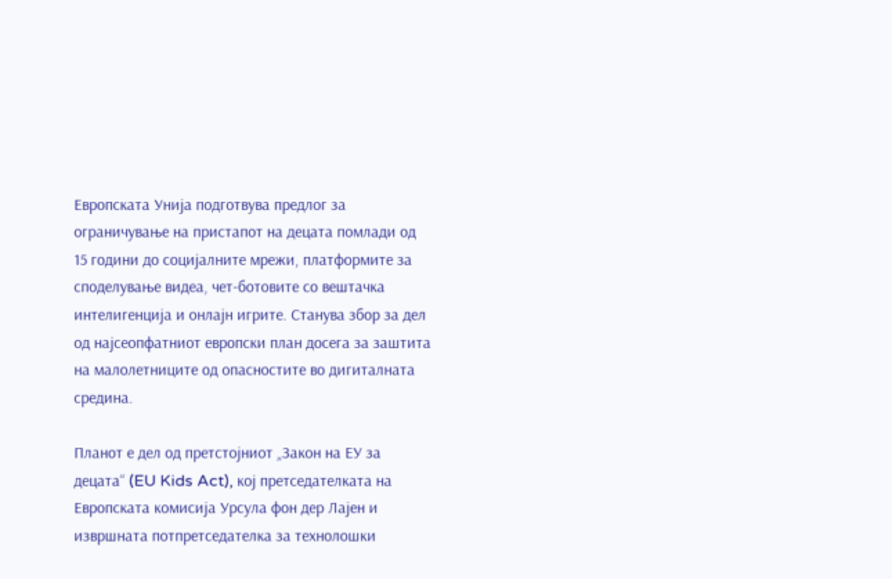Европската Унија подготвува предлог за ограничување на пристапот на децата помлади од 15 години до социјалните мрежи, платформите за споделување видеа, чет-ботовите со вештачка интелигенција и онлајн игрите. Станува збор за дел од најсеопфатниот европски план досега за заштита на малолетниците од опасностите во дигиталната средина.

Планот е дел од претстојниот „Закон на ЕУ за децата“ (EU Kids Act), кој претседателката на Европската комисија Урсула фон дер Лајен и извршната потпретседателка за технолошки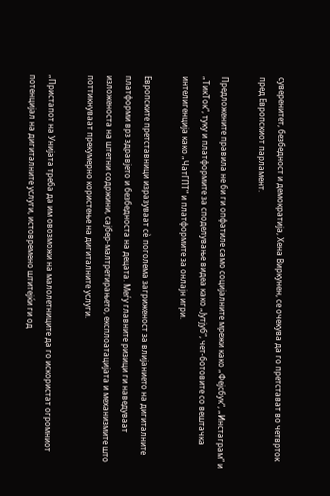суверенитет, безбедност и демократија, Хена Виркунен, се очекува да го претстават во четврток пред Европскиот парламент.

Предложените правила не би ги опфатиле само социјалните мрежи како „Фејсбук“, „Инстаграм“ и „ТикТок“, туку и платформите за споделување видеа како „Јутјуб“, чет-ботовите со вештачка интелигенција како „ЧатГПТ“ и платформите за онлајн игри.

Европските претставници изразуваат сè поголема загриженост за влијанието на дигиталните платформи врз здравјето и безбедноста на децата. Меѓу главните ризици ги наведуваат изложеноста на штетни содржини, сајбер-малтретирањето, експлоатацијата и механизмите што поттикнуваат прекумерно користење на дигиталните услуги.

„Пристапот на Унијата треба да им овозможи на малолетниците да го искористат огромниот потенцијал на дигиталните услуги, истовремено штитејќи ги од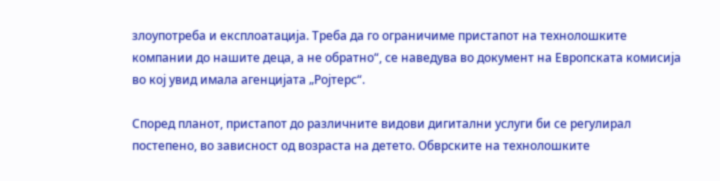злоупотреба и експлоатација. Треба да го ограничиме пристапот на технолошките компании до нашите деца, а не обратно“, се наведува во документ на Европската комисија во кој увид имала агенцијата „Ројтерс“.

Според планот, пристапот до различните видови дигитални услуги би се регулирал постепено, во зависност од возраста на детето. Обврските на технолошките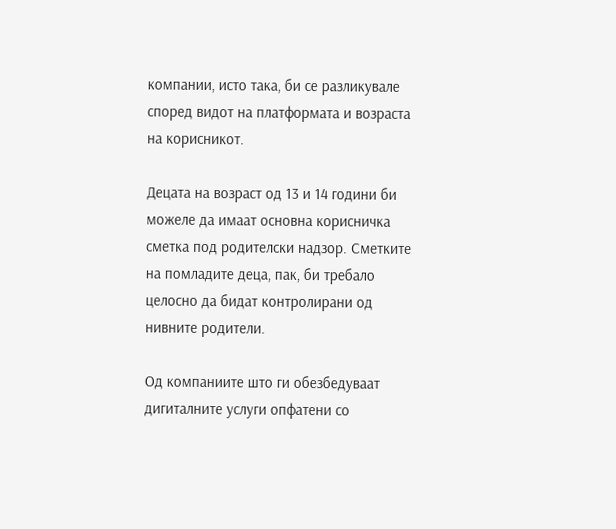компании, исто така, би се разликувале според видот на платформата и возраста на корисникот.

Децата на возраст од 13 и 14 години би можеле да имаат основна корисничка сметка под родителски надзор. Сметките на помладите деца, пак, би требало целосно да бидат контролирани од нивните родители.

Од компаниите што ги обезбедуваат дигиталните услуги опфатени со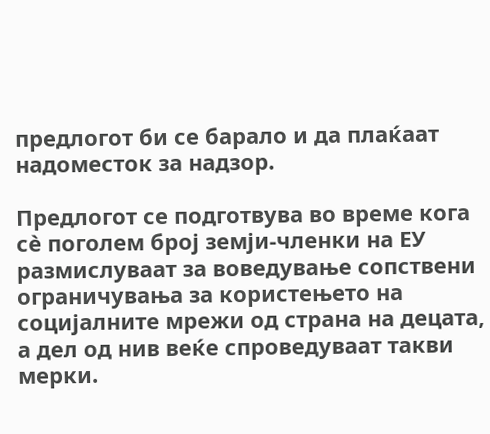предлогот би се барало и да плаќаат надоместок за надзор.

Предлогот се подготвува во време кога сè поголем број земји-членки на ЕУ размислуваат за воведување сопствени ограничувања за користењето на социјалните мрежи од страна на децата, а дел од нив веќе спроведуваат такви мерки.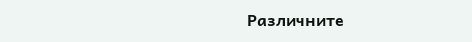Различните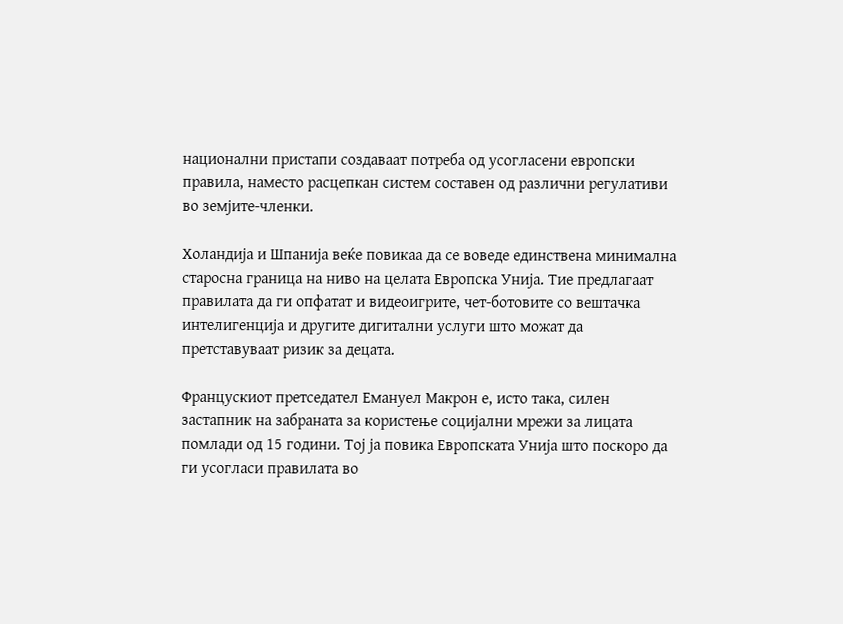национални пристапи создаваат потреба од усогласени европски правила, наместо расцепкан систем составен од различни регулативи во земјите-членки.

Холандија и Шпанија веќе повикаа да се воведе единствена минимална старосна граница на ниво на целата Европска Унија. Тие предлагаат правилата да ги опфатат и видеоигрите, чет-ботовите со вештачка интелигенција и другите дигитални услуги што можат да претставуваат ризик за децата.

Францускиот претседател Емануел Макрон е, исто така, силен застапник на забраната за користење социјални мрежи за лицата помлади од 15 години. Тој ја повика Европската Унија што поскоро да ги усогласи правилата во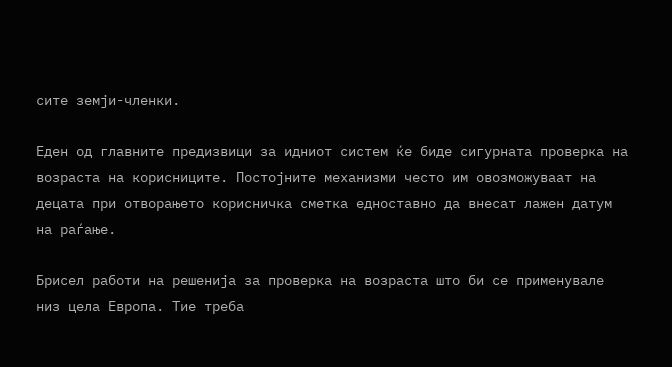сите земји-членки.

Еден од главните предизвици за идниот систем ќе биде сигурната проверка на возраста на корисниците. Постојните механизми често им овозможуваат на децата при отворањето корисничка сметка едноставно да внесат лажен датум на раѓање.

Брисел работи на решенија за проверка на возраста што би се применувале низ цела Европа. Тие треба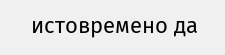истовремено да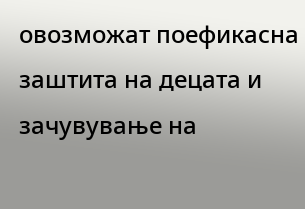овозможат поефикасна заштита на децата и зачувување на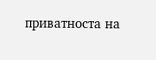приватноста на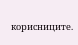корисниците.